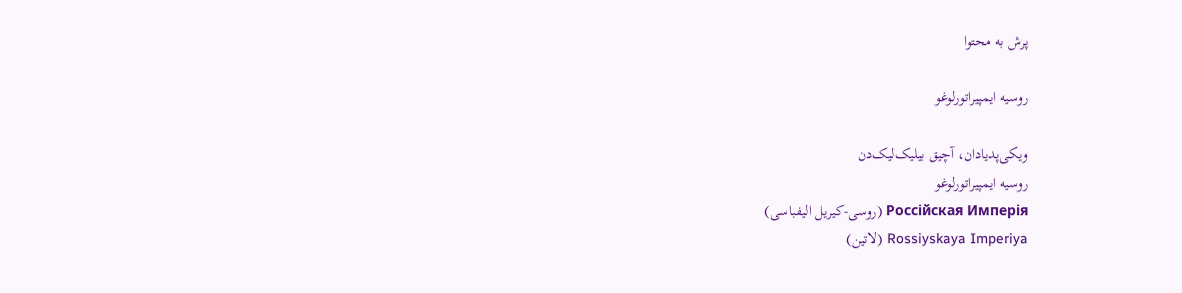پرش به محتوا

روسیه ایمپیراتورلوغو

ویکی‌پدیادان، آچیق بیلیک‌لیک‌دن
روسیه ایمپیراتورلوغو
Россійская Имперія (روسی-کیریل الیفباسی)
Rossiyskaya Imperiya (لاتین)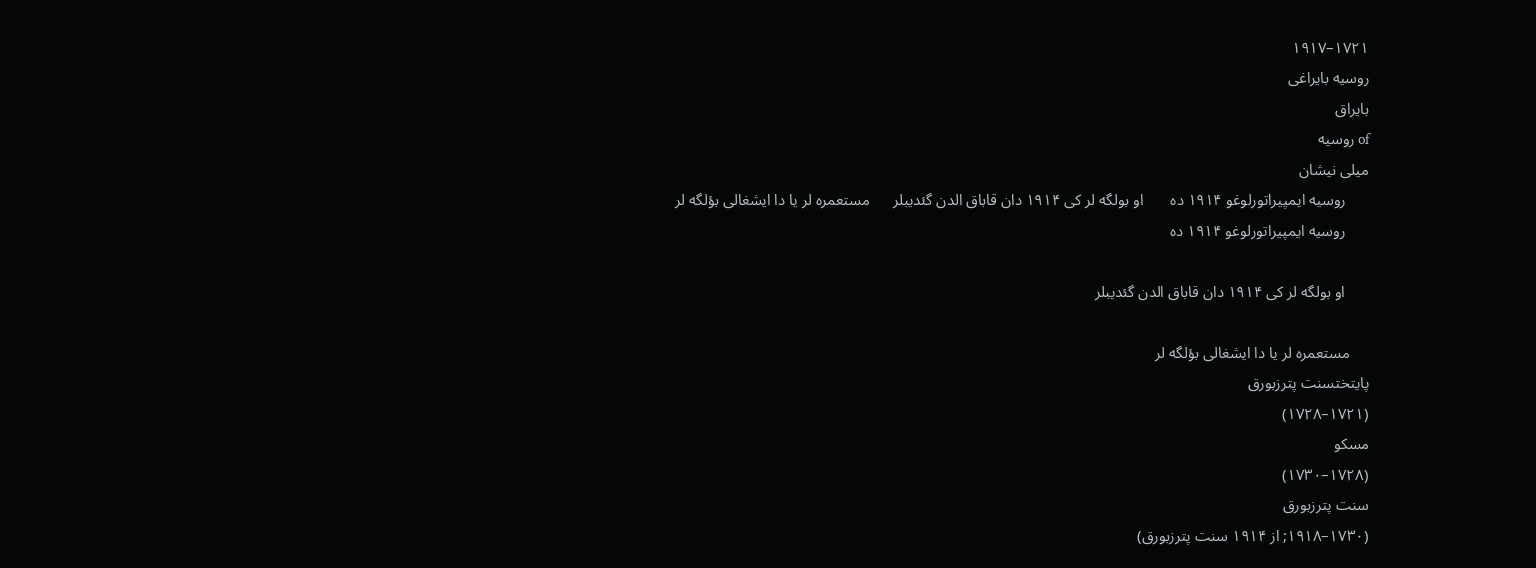۱۷۲۱–۱۹۱۷
روسیه بایراغی
بایراق
of روسیه
میلی نیشان
      روسیه ایمپیراتورلوغو ۱۹۱۴ ده       او بولگه لر کی ۱۹۱۴ دان قاباق الدن گئدیبلر      مستعمره لر یا دا ایشغالی بؤلگه لر
      روسیه ایمپیراتورلوغو ۱۹۱۴ ده

      او بولگه لر کی ۱۹۱۴ دان قاباق الدن گئدیبلر

     مستعمره لر یا دا ایشغالی بؤلگه لر
پایتختسنت پترزبورق
(۱۷۲۱–۱۷۲۸)
مسکو
(۱۷۲۸–۱۷۳۰)
سنت پترزبورق
(۱۷۳۰–۱۹۱۸; از ۱۹۱۴ سنت پترزبورق)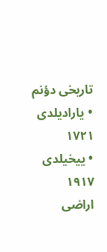تاریخی دؤنم
• یارادیلدی
۱۷۲۱
• ییخیلدی
۱۹۱۷
اراضی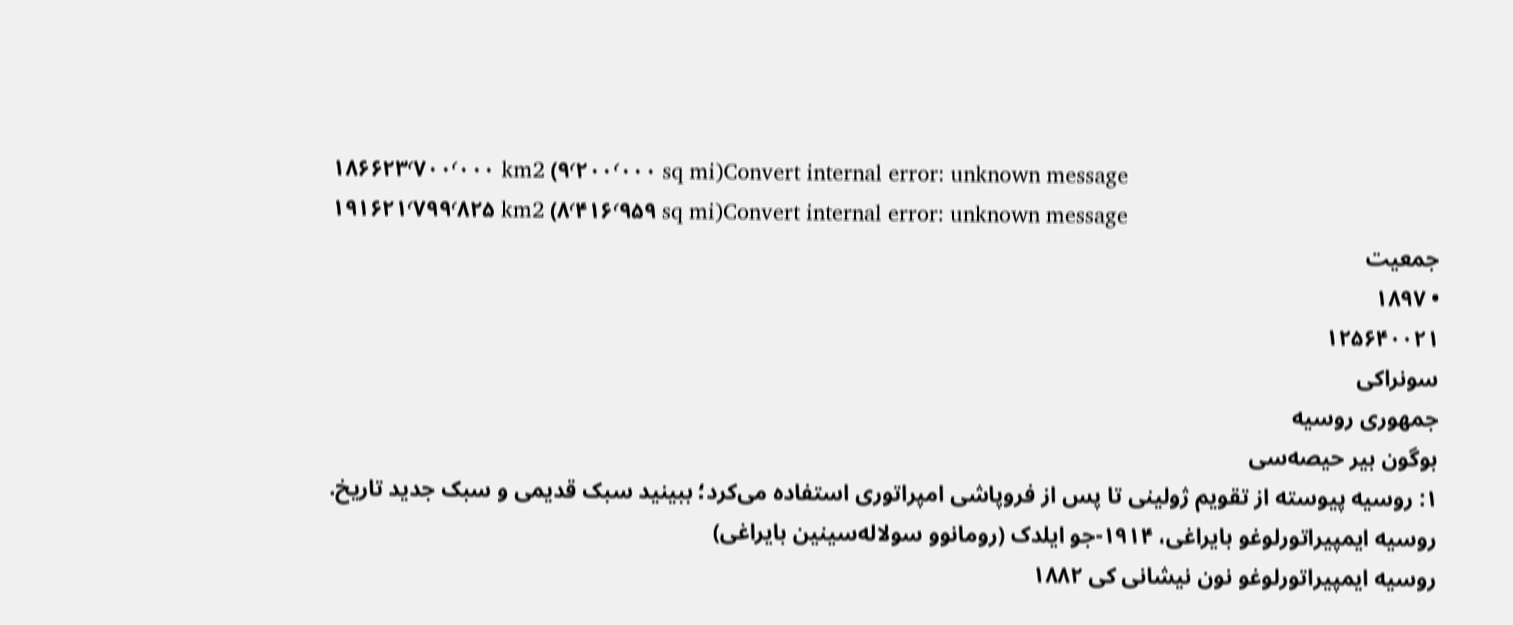۱۸۶۶۲۳٬۷۰۰٬۰۰۰ km2 (۹٬۲۰۰٬۰۰۰ sq mi)Convert internal error: unknown message
۱۹۱۶۲۱٬۷۹۹٬۸۲۵ km2 (۸٬۴۱۶٬۹۵۹ sq mi)Convert internal error: unknown message
جمعیت
• ۱۸۹۷
۱۲۵۶۴۰۰۲۱
سونراکی
جمهوری روسیه
بوگون بیر حیصه‌سی
۱: روسیه پیوسته از تقویم ژولینی تا پس از فروپاشی امپراتوری استفاده می‌کرد؛ ببینید سبک قدیمی و سبک جدید تاریخ.
روسیه ایمپیراتورلوغو بایراغی، ۱۹۱۴-جو ایلدک (رومانوو سولاله‌سینین بایراغی)
روسیه ایمپیراتورلوغو نون نیشانی کی ۱۸۸۲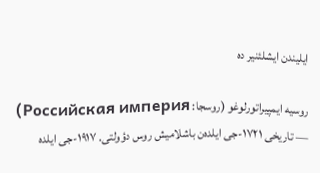ایلیندن ایشلئنیر ده

روسیه ایمپیراتورلوغو (روسجا: Российская империя) — تاریخی ۱۷۲۱-جی ایلده‌ن باشلامیش روس دؤولتی. ۱۹۱۷-جی ایلده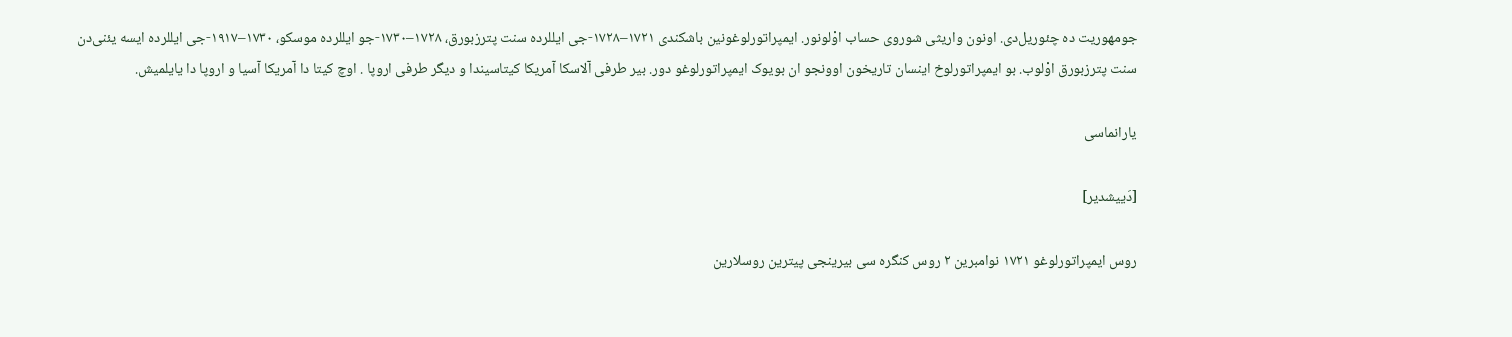جومهوریت ده چئوریل‌دی. اونون واریثی شوروی حساب اوْلونور. ایمپراتورلوغونین باشکندی ۱۷۲۱–۱۷۲۸-جی ایللرده سنت پترزبورق، ۱۷۲۸–۱۷۳۰-جو ایللرده موسکو، ۱۷۳۰–۱۹۱۷-جی ایللرده ایسه یئنی‌دن سنت پترزبورق اوْلوب. بو ایمپراتورلوخ اینسان تاریخون اوونجو ان بویوک ایمپراتورلوغو دور. بیر طرفی آلاسکا آمریکا کیتاسیندا و دیگر طرفی اروپا . اوچ کیتا دا آمریکا آسیا و اروپا دا یایلمیش.

یارانماسی

[دَییشدیر]

روس ایمپراتورلوغو ۱۷۲۱ نوامبرین ۲ روس کنگره سی بیرینجی پیترین روسلارین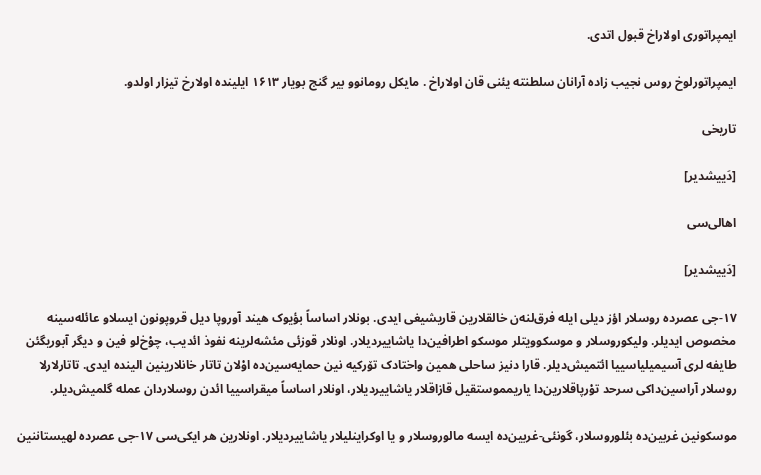ایمپراتوری اولاراخ قبول اتدی.

ایمپراتورلوخ روس نجیب زاده آرانان سلطنته یئنی قان اولاراخ . مایکل رومانوو بیر گنج بویار ۱۶۱۳ ایلینده اولارخ تیزار اولدو.

تاریخی

[دَییشدیر]

اهالی‌سی

[دَییشدیر]

۱۷-جی عصرده روسلار اؤز دیلی ایله فرق‌لنه‌ن خالقلارین قاریشیغی ایدی. بونلار اساساً بؤیوک هیند آوروپا دیل قروپونون ایسلاو عائله‌سینه مخصوص ایدیلر. ولیکوروسلار و موسکوویتلر موسکو اطرافین‌دا یاشاییردیلار. اونلار قوزئی مئشه‌لرینه نفوذ ائدیب، چوْخ‌لو فین و دیگر آبوریگئن طایفه لری آسیمیلیاسییا ائتمیش‌دیلر. قارا دنیز ساحلی همین واختادک تۆرکیه نین حمایه‌سین‌ده اوْلان تاتار خانلارینین الینده ایدی. تاتارلارلا روسلار آراسین‌داکی سرحد توْرپاقلارین‌دا یاریمموستقیل قازاقلار یاشاییردیلار، اونلار اساساً میقراسییا ائدن روسلاردان عمله گلمیش‌دیلر.

موسکونین غربین‌ده بئلوروسلار، گونئی-غربین‌ده ایسه مالوروسلار و یا اوکراینلیلار یاشاییردیلار. اونلارین هر ایکی‌سی ۱۷-جی عصرده لهیستاننین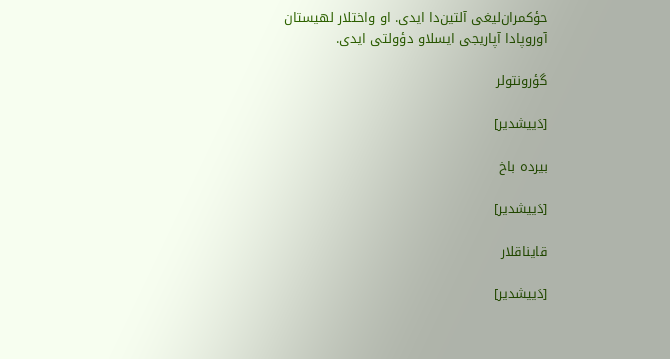حؤکمران‌لیغی آلتین‌دا ایدی. او واختلار لهیستان آوروپادا آپاریجی ایسلاو دؤولتی ایدی.

گؤرونتولر

[دَییشدیر]

بیرده باخ

[دَییشدیر]

قایناقلار

[دَییشدیر]